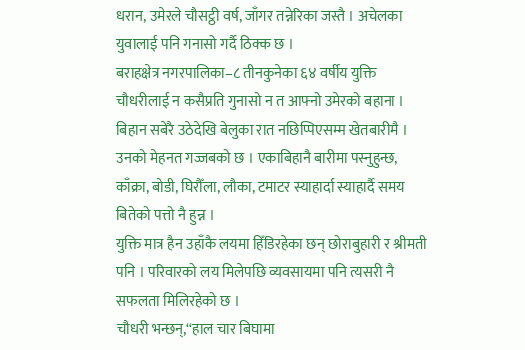धरान, उमेरले चौसट्ठी वर्ष, जाँगर तन्नेरिका जस्तै । अचेलका युवालाई पनि गनासो गर्दै ठिक्क छ ।
बराहक्षेत्र नगरपालिका–८ तीनकुनेका ६४ वर्षीय युक्ति चौधरीलाई न कसैप्रति गुनासो न त आफ्नो उमेरको बहाना ।
बिहान सबेरै उठेदेखि बेलुका रात नछिप्पिएसम्म खेतबारीमै । उनको मेहनत गज्जबको छ । एकाबिहानै बारीमा पस्नुहुन्छ, काँक्रा, बोडी, घिरौँला, लौका, टमाटर स्याहार्दा स्याहार्दै समय बितेको पत्तो नै हुन्न ।
युक्ति मात्र हैन उहाँकै लयमा हिँडिरहेका छन् छोराबुहारी र श्रीमती पनि । परिवारको लय मिलेपछि व्यवसायमा पनि त्यसरी नै सफलता मिलिरहेको छ ।
चौधरी भन्छन्,“हाल चार बिघामा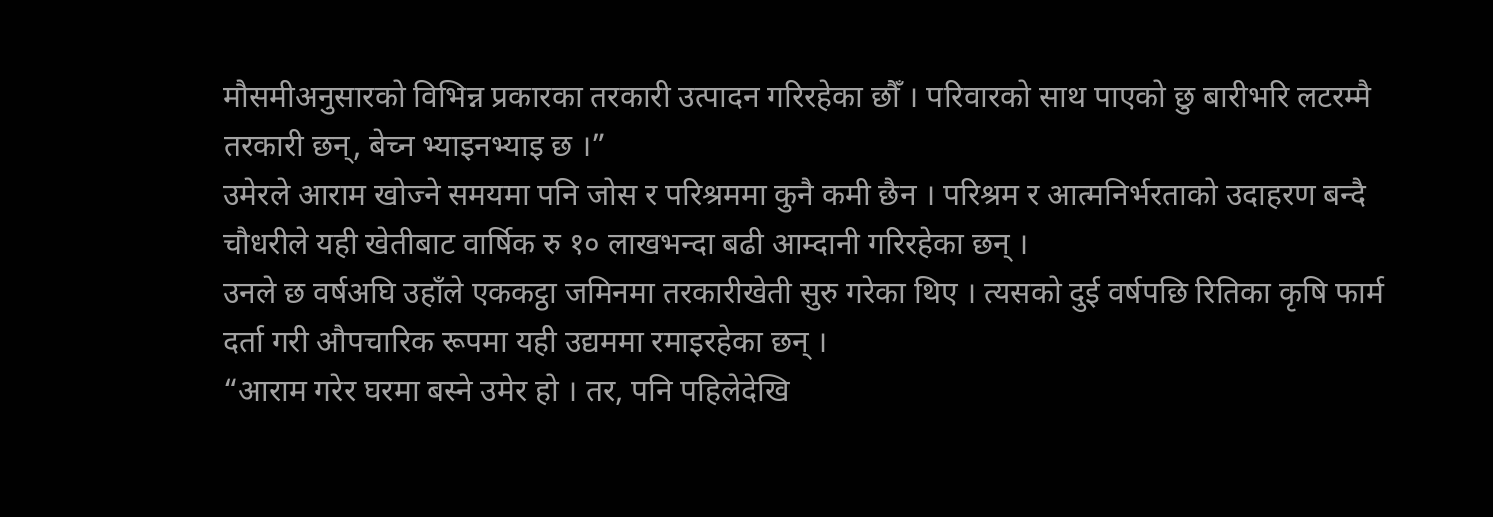मौसमीअनुसारको विभिन्न प्रकारका तरकारी उत्पादन गरिरहेका छौँ । परिवारको साथ पाएको छु बारीभरि लटरम्मै तरकारी छन्, बेच्न भ्याइनभ्याइ छ ।”
उमेरले आराम खोज्ने समयमा पनि जोस र परिश्रममा कुनै कमी छैन । परिश्रम र आत्मनिर्भरताको उदाहरण बन्दै चौधरीले यही खेतीबाट वार्षिक रु १० लाखभन्दा बढी आम्दानी गरिरहेका छन् ।
उनले छ वर्षअघि उहाँले एककट्ठा जमिनमा तरकारीखेती सुरु गरेका थिए । त्यसको दुई वर्षपछि रितिका कृषि फार्म दर्ता गरी औपचारिक रूपमा यही उद्यममा रमाइरहेका छन् ।
“आराम गरेर घरमा बस्ने उमेर हो । तर, पनि पहिलेदेखि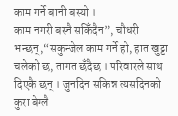काम गर्ने बानी बस्यो ।
काम नगरी बस्नै सकिँदैन”, चौधरी भन्छन्,“सकुन्जेल काम गर्ने हो, हात खुट्टा चलेको छ, तागत छँदैछ । परिवारले साथ दिएकै छन् । जुनदिन सकिन्न त्यसदिनको कुरा बेग्लै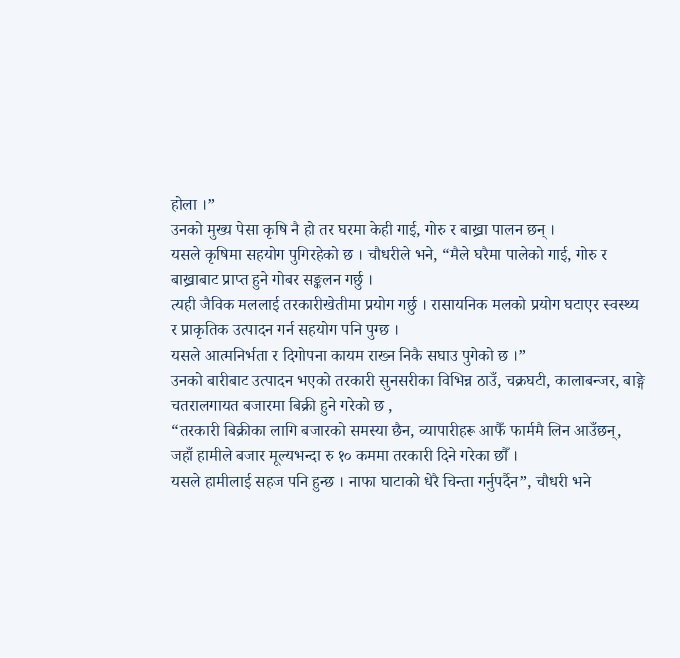होला ।”
उनको मुख्य पेसा कृषि नै हो तर घरमा केही गाई, गोरु र बाख्रा पालन छन् ।
यसले कृषिमा सहयोग पुगिरहेको छ । चौधरीले भने, “मैले घरैमा पालेको गाई, गोरु र बाख्राबाट प्राप्त हुने गोबर सङ्कलन गर्छु ।
त्यही जैविक मललाई तरकारीखेतीमा प्रयोग गर्छु । रासायनिक मलको प्रयोग घटाएर स्वस्थ्य र प्राकृतिक उत्पादन गर्न सहयोग पनि पुग्छ ।
यसले आत्मनिर्भता र दिगोपना कायम राख्न निकै सघाउ पुगेको छ ।”
उनको बारीबाट उत्पादन भएको तरकारी सुनसरीका विभिन्न ठाउँ, चक्रघटी, कालाबन्जर, बाङ्गे चतरालगायत बजारमा बिक्री हुने गरेको छ ,
“तरकारी बिक्रीका लागि बजारको समस्या छैन, व्यापारीहरू आफैँ फार्ममै लिन आउँछन्, जहाँ हामीले बजार मूल्यभन्दा रु १० कममा तरकारी दिने गरेका छौँ ।
यसले हामीलाई सहज पनि हुन्छ । नाफा घाटाको धेरै चिन्ता गर्नुपर्दैन”, चौधरी भने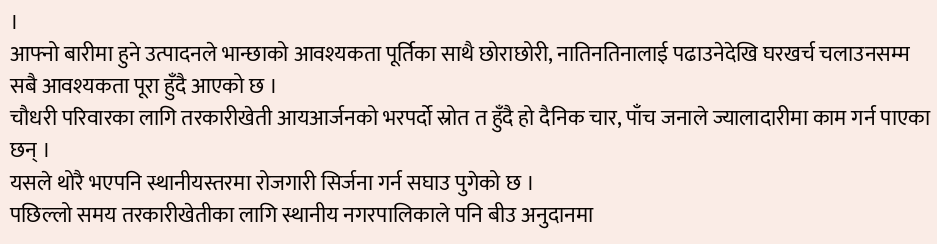।
आफ्नो बारीमा हुने उत्पादनले भान्छाको आवश्यकता पूर्तिका साथै छोराछोरी, नातिनतिनालाई पढाउनेदेखि घरखर्च चलाउनसम्म सबै आवश्यकता पूरा हुँदै आएको छ ।
चौधरी परिवारका लागि तरकारीखेती आयआर्जनको भरपर्दो स्रोत त हुँदै हो दैनिक चार, पाँच जनाले ज्यालादारीमा काम गर्न पाएका छन् ।
यसले थोरै भएपनि स्थानीयस्तरमा रोजगारी सिर्जना गर्न सघाउ पुगेको छ ।
पछिल्लो समय तरकारीखेतीका लागि स्थानीय नगरपालिकाले पनि बीउ अनुदानमा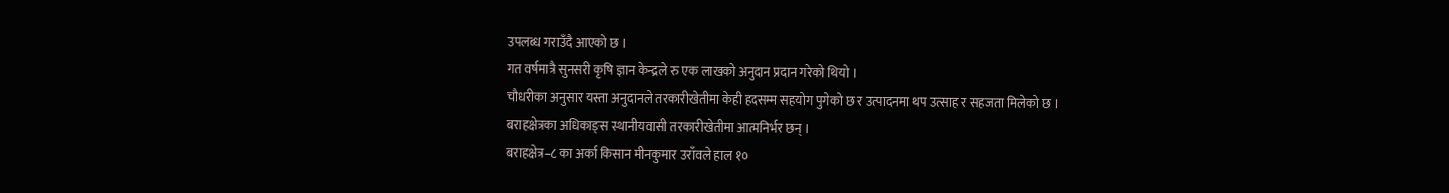उपलब्ध गराउँदै आएको छ ।
गत वर्षमात्रै सुनसरी कृषि ज्ञान केन्द्रले रु एक लाखको अनुदान प्रदान गरेको थियो ।
चौधरीका अनुसार यस्ता अनुदानले तरकारीखेतीमा केही हदसम्म सहयोग पुगेको छ र उत्पादनमा थप उत्साह र सहजता मिलेको छ ।
बराहक्षेत्रका अधिकाङ्स स्थानीयवासी तरकारीखेतीमा आत्मनिर्भर छन् ।
बराहक्षेत्र–८ का अर्का किसान मीनकुमार उराँवले हाल १०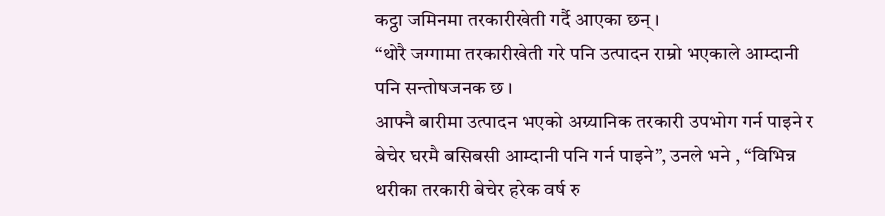कट्ठा जमिनमा तरकारीखेती गर्दै आएका छन् ।
“थोरै जग्गामा तरकारीखेती गरे पनि उत्पादन राम्रो भएकाले आम्दानी पनि सन्तोषजनक छ ।
आफ्नै बारीमा उत्पादन भएको अग्र्यानिक तरकारी उपभोग गर्न पाइने र बेचेर घरमै बसिबसी आम्दानी पनि गर्न पाइने”, उनले भने , “विभिन्न थरीका तरकारी बेचेर हरेक वर्ष रु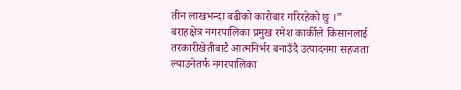तीन लाखभन्दा बढीको कारोबार गरिरहेको छु ।”
बराहक्षेत्र नगरपालिका प्रमुख रमेश कार्कीले किसानलाई तरकारीखेतीबाटै आत्मनिर्भर बनाउँदै उत्पादनमा सहजता ल्याउनेतर्फ नगरपालिका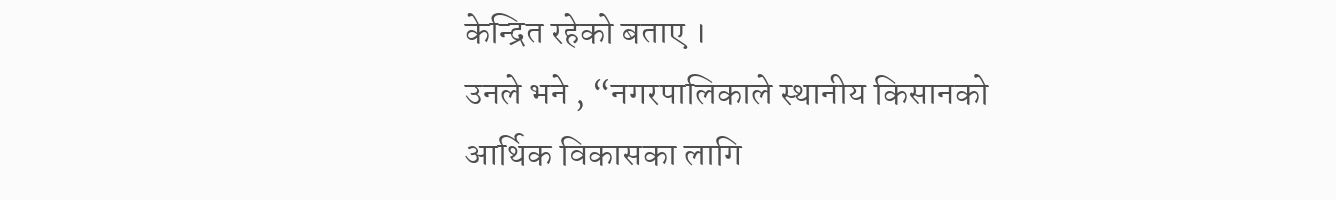केन्द्रित रहेको बताए ।
उनले भने , “नगरपालिकाले स्थानीय किसानको आर्थिक विकासका लागि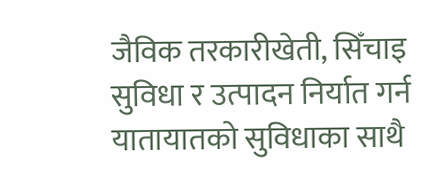जैविक तरकारीखेती, सिँचाइ सुविधा र उत्पादन निर्यात गर्न यातायातको सुविधाका साथै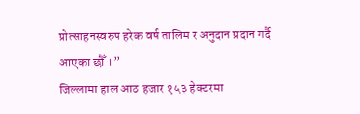प्रोत्साहनस्वरुप हरेक वर्ष तालिम र अनुदान प्रदान गर्दै आएका छौँ ।”
जिल्लामा हाल आठ हजार १५३ हेक्टरमा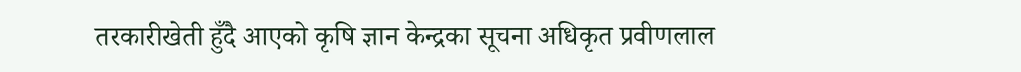तरकारीखेती हुँदै आएको कृषि ज्ञान केन्द्रका सूचना अधिकृत प्रवीणलाल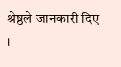श्रेष्ठले जानकारी दिए ।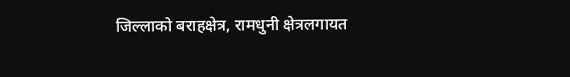जिल्लाको बराहक्षेत्र, रामधुनी क्षेत्रलगायत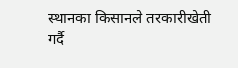स्थानका किसानले तरकारीखेती गर्दै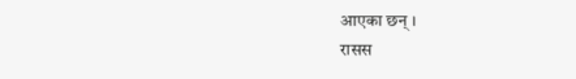आएका छन् ।
रासस